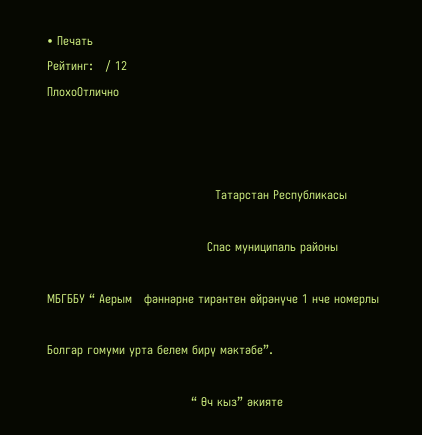• Печать
Рейтинг:   / 12
ПлохоОтлично



                                          Татарстан Республикасы

                                        Спас муниципаль районы

МБГББУ “ Аерым   фәннәрне тирәнтен өйрәнүче 1 нче номерлы

Болгар гомуми урта белем бирү мәктәбе”.

                                    “ Өч кыз” әкияте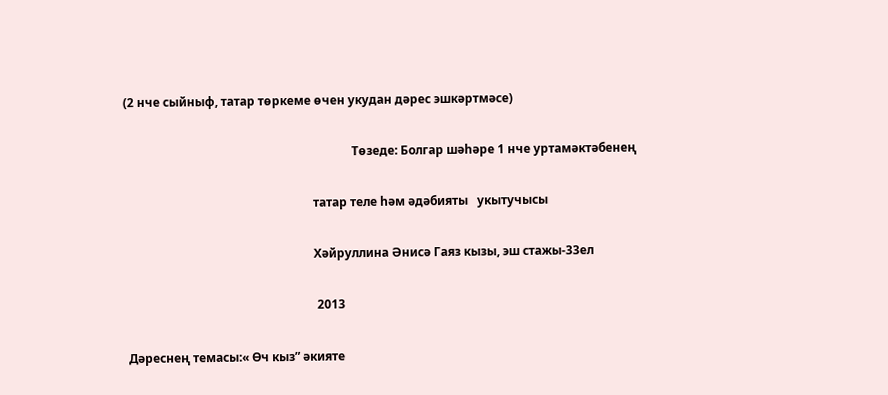(2 нче сыйныф, татар төркеме өчен укудан дәрес эшкәртмәсе)

                                                                            Төзеде: Болгар шәһәре 1 нче уртамәктәбенең

                                                               татар теле һәм әдәбияты   укытучысы

                                                               Хәйруллина Әнисә Гаяз кызы, эш стажы-33ел

                                                                2013

 Дәреснең темасы:« Өч кыз” әкияте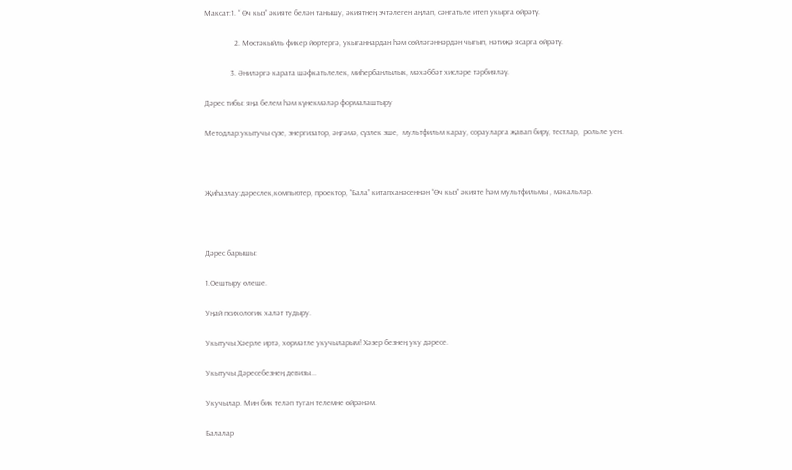Максат:1. “ Өч кыз” әкияте белән танышу, әкиятнең эчтәлеген аңлап, сәнгатьле итеп укырга өйрәтү.

               2. Мөстәкыйль фикер йөртергә, укыганнардан һәм сөйләгәннәрдән чыгып, нәтиҗә ясарга өйрәтү.

             3. Әниләргә карата шәфкатьлелек, миһербанлылык, мәхәббәт хисләре тәрбияләү.

Дәрес тибы: яңа белем һәм күнекмәләр формалаштыру

Методлар:укытучы сүзе, энергизатор, әңгәмә, сүзлек эше,  мультфильм карау, сорауларга җавап бирү, тестлар,  рольле уен.



Җиһазлау:дәреслек,компьютер, проектор, “Бала” китапханәсеннән “Өч кыз” әкияте һәм мультфильмы , мәкальләр.



Дәрес барышы:

1.Оештыру өлеше.

Уңай психологик халәт тудыру.

Укытучы.Хәерле иртә, хөрмәтле укучыларым! Хәзер безнең уку дәресе.

Укытучы.Дәресебезнең девизы...

Укучылар. Мин бик теләп туган телемне өйрәнәм.

Балалар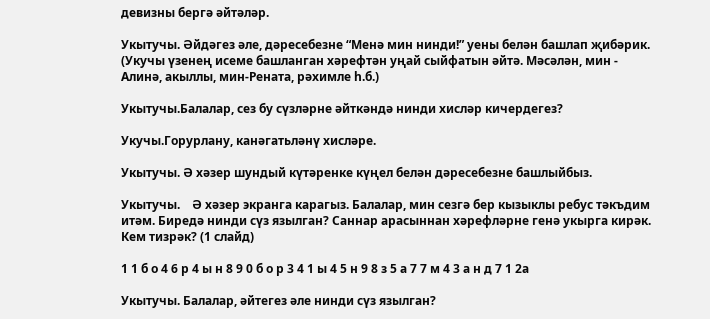девизны бергә әйтәләр.

Укытучы. Әйдәгез әле, дәресебезне “Менә мин нинди!” уены белән башлап җибәрик. (Укучы үзенең исеме башланган хәрефтән уңай сыйфатын әйтә. Мәсәлән, мин - Алинә, акыллы, мин-Рената, рәхимле һ.б.)

Укытучы.Балалар, сез бу сүзләрне әйткәндә нинди хисләр кичердегез?

Укучы.Горурлану, канәгатьләнү хисләре.

Укытучы. Ә хәзер шундый күтәренке күңел белән дәресебезне башлыйбыз.

Укытучы.    Ә хәзер экранга карагыз. Балалар, мин сезгә бер кызыклы ребус тәкъдим итәм. Биредә нинди сүз язылган? Саннар арасыннан хәрефләрне генә укырга кирәк. Кем тизрәк? (1 слайд)

1 1 б о 4 6 р 4 ы н 8 9 0 б о р 3 4 1 ы 4 5 н 9 8 з 5 а 7 7 м 4 3 а н д 7 1 2а

Укытучы. Балалар, әйтегез әле нинди сүз язылган?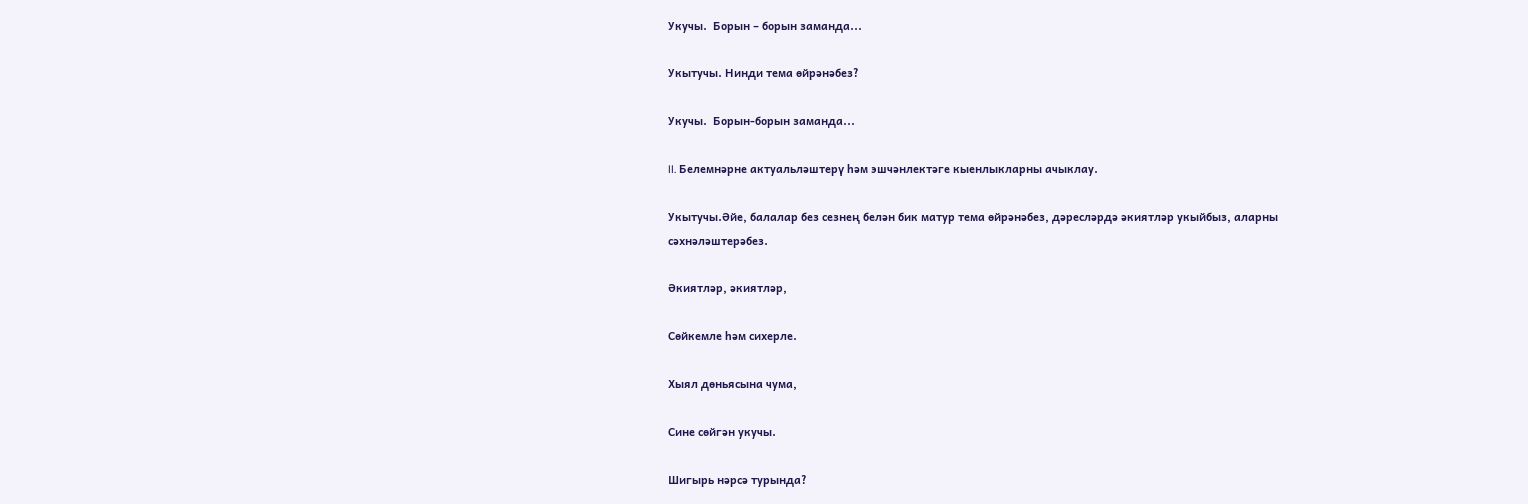Укучы.  Борын – борын заманда...

Укытучы. Нинди тема өйрәнәбез?

Укучы.  Борын-борын заманда...

II. Белемнәрне актуальләштерү һәм эшчәнлектәге кыенлыкларны ачыклау.

Укытучы.Әйе, балалар без сезнең белән бик матур тема өйрәнәбез, дәресләрдә әкиятләр укыйбыз, аларны сәхнәләштерәбез.

Әкиятләр, әкиятләр,

Сөйкемле һәм сихерле.

Хыял дөньясына чума,

Сине сөйгән укучы.

Шигырь нәрсә турында?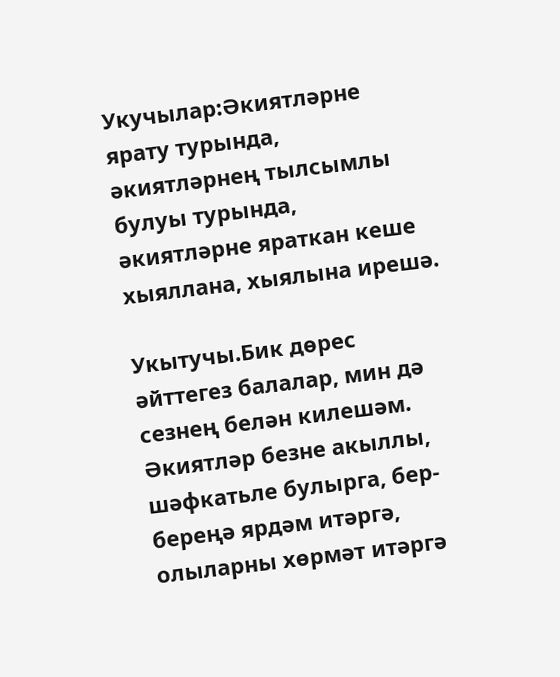Укучылар:Әкиятләрне ярату турында, әкиятләрнең тылсымлы булуы турында, әкиятләрне яраткан кеше хыяллана, хыялына ирешә.

Укытучы.Бик дөрес әйттегез балалар, мин дә сезнең белән килешәм. Әкиятләр безне акыллы, шәфкатьле булырга, бер-береңә ярдәм итәргә, олыларны хөрмәт итәргә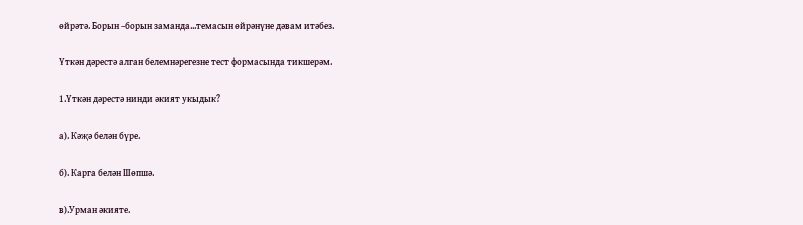өйрәтә. Борын –борын заманда...темасын өйрәнүне дәвам итәбез.

Үткән дәрестә алган белемнәрегезне тест формасында тикшерәм.

1.Үткән дәрестә нинди әкият укыдык?

а). Кәҗә белән бүре.

б). Карга белән Шөпшә.

в).Урман әкияте.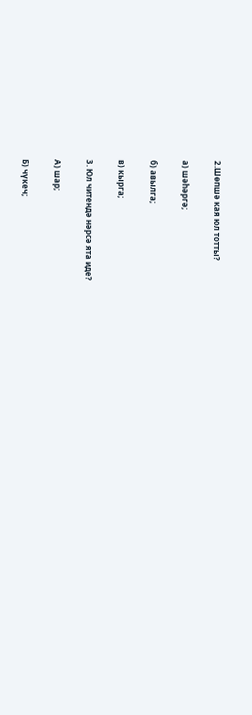2.Шөпшә кая юл тотты?

а) шәһәргә;

б) авылга;

в) кырга;

3. Юл читендә нәрсә ята иде?

А) шар;

Б) чүкеч;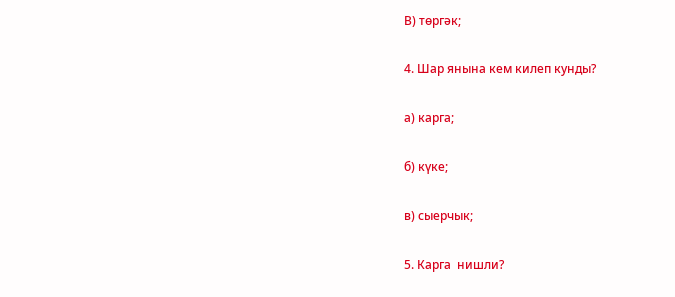В) төргәк;

4. Шар янына кем килеп кунды?

а) карга;

б) күке;

в) сыерчык;

5. Карга  нишли?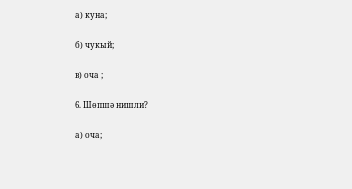а) куна;

б) чукый;

в) оча ;

6. Шөпшә нишли?

а) оча;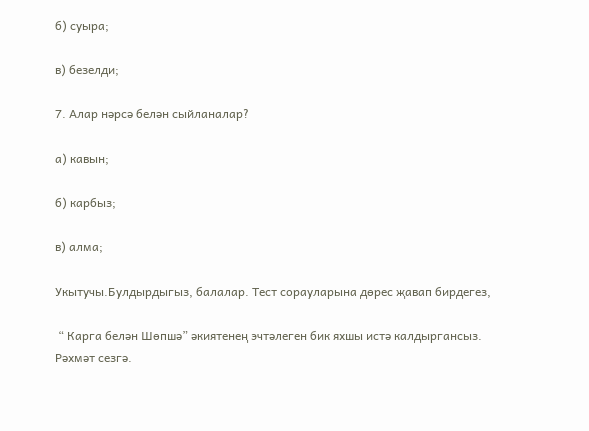б) суыра;

в) безелди;

7. Алар нәрсә белән сыйланалар?

а) кавын;

б) карбыз;

в) алма;

Укытучы.Булдырдыгыз, балалар. Тест сорауларына дөрес җавап бирдегез,

 “ Карга белән Шөпшә” әкиятенең эчтәлеген бик яхшы истә калдыргансыз. Рәхмәт сезгә.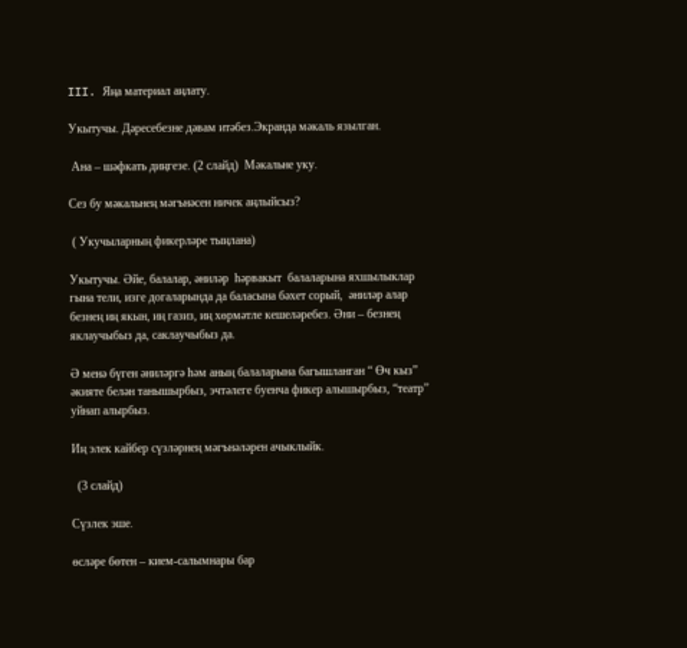III. Яңа материал аңлату.

Укытучы. Дәресебезне дәвам итәбез.Экранда мәкаль язылган.

 Ана – шәфкать диңгезе. (2 слайд)  Мәкальне уку.

Сез бу мәкальнең мәгънәсен ничек аңлыйсыз?

 ( Укучыларның фикерләре тыңлана)

Укытучы. Әйе, балалар, әниләр  һәрвакыт  балаларына яхшылыклар гына тели, изге догаларында да баласына бәхет сорый,  әниләр алар безнең иң якын, иң газиз, иң хөрмәтле кешеләребез. Әни – безнең яклаучыбыз да, саклаучыбыз да.

Ә менә бүген әниләргә һәм аның балаларына багышланган “ Өч кыз” әкияте белән танышырбыз, эчтәлеге буенча фикер алышырбыз, “театр” уйнап алырбыз.

Иң элек кайбер сүзләрнең мәгънәләрен ачыклыйк.

  (3 слайд)

Сүзлек эше.

өсләре бөтен – кием-салымнары бар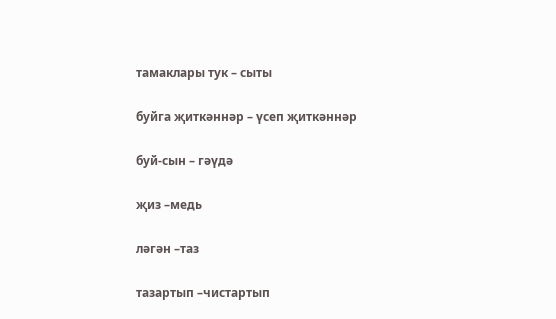тамаклары тук – сыты

буйга җиткәннәр – үсеп җиткәннәр

буй-сын – гәүдә

җиз –медь

ләгән –таз

тазартып –чистартып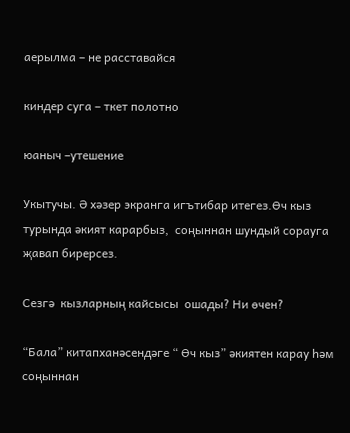аерылма – не расставайся

киндер суга – ткет полотно

юаныч –утешение

Укытучы. Ә хәзер экранга игътибар итегез.Өч кыз турында әкият карарбыз,  соңыннан шундый сорауга җавап бирерсез.

Сезгә  кызларның кайсысы  ошады? Ни өчен?

“Бала” китапханәсендәге “ Өч кыз” әкиятен карау һәм соңыннан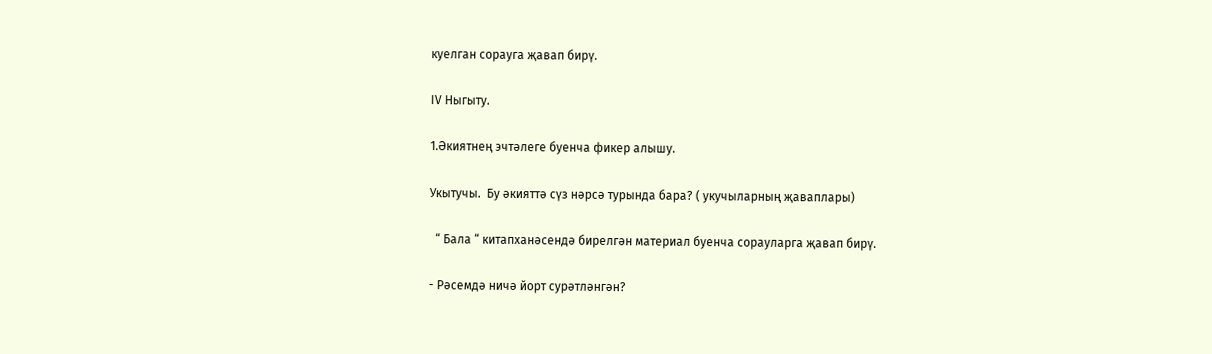куелган сорауга җавап бирү.

IV Ныгыту.

1.Әкиятнең эчтәлеге буенча фикер алышу.

Укытучы.  Бу әкияттә сүз нәрсә турында бара? ( укучыларның җаваплары)

  “ Бала “ китапханәсендә бирелгән материал буенча сорауларга җавап бирү.

- Рәсемдә ничә йорт сурәтләнгән?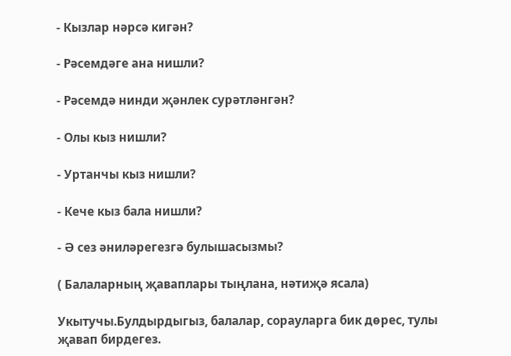- Кызлар нәрсә кигән?

- Рәсемдәге ана нишли?

- Рәсемдә нинди җәнлек сурәтләнгән?

- Олы кыз нишли?

- Уртанчы кыз нишли?

- Кече кыз бала нишли?

- Ә сез әниләрегезгә булышасызмы?

( Балаларның җаваплары тыңлана, нәтиҗә ясала)

Укытучы.Булдырдыгыз, балалар, сорауларга бик дөрес, тулы җавап бирдегез.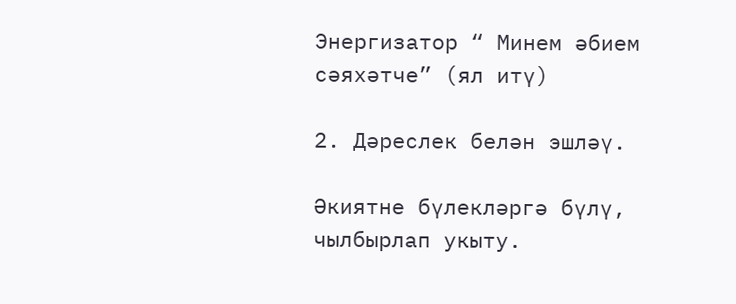Энергизатор “ Минем әбием сәяхәтче” (ял итү)

2. Дәреслек белән эшләү.

Әкиятне бүлекләргә бүлү, чылбырлап укыту.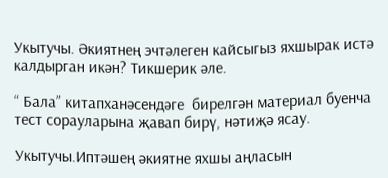Укытучы. Әкиятнең эчтәлеген кайсыгыз яхшырак истә калдырган икән? Тикшерик әле.

“ Бала” китапханәсендәге  бирелгән материал буенча тест сорауларына җавап бирү, нәтиҗә ясау.

Укытучы.Иптәшең әкиятне яхшы аңласын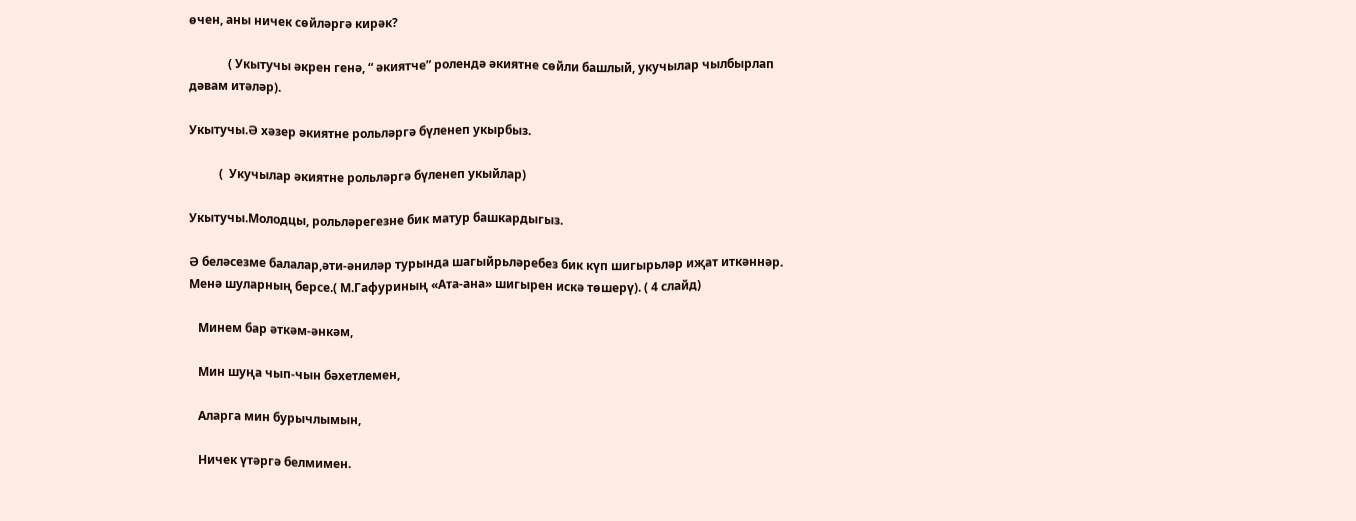өчен, аны ничек сөйләргә кирәк?

             ( Укытучы әкрен генә, “ әкиятче” ролендә әкиятне сөйли башлый, укучылар чылбырлап дәвам итәләр).

Укытучы.Ә хәзер әкиятне рольләргә бүленеп укырбыз.

          (  Укучылар әкиятне рольләргә бүленеп укыйлар)

Укытучы.Молодцы, рольләрегезне бик матур башкардыгыз.

Ә беләсезме балалар,әти-әниләр турында шагыйрьләребез бик күп шигырьләр иҗат иткәннәр. Менә шуларның берсе.( М.Гафуриның «Ата-ана» шигырен искә төшерү). ( 4 слайд)

   Минем бар әткәм-әнкәм,

   Мин шуңа чып-чын бәхетлемен,

   Аларга мин бурычлымын,

   Ничек үтәргә белмимен.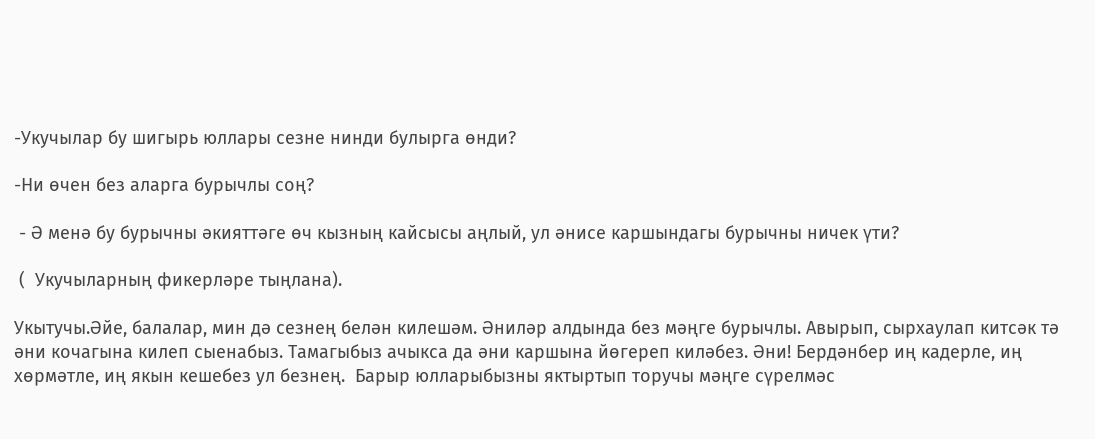-Укучылар бу шигырь юллары сезне нинди булырга өнди?

-Ни өчен без аларга бурычлы соң?

 - Ә менә бу бурычны әкияттәге өч кызның кайсысы аңлый, ул әнисе каршындагы бурычны ничек үти?

 (  Укучыларның фикерләре тыңлана).

Укытучы.Әйе, балалар, мин дә сезнең белән килешәм. Әниләр алдында без мәңге бурычлы. Авырып, сырхаулап китсәк тә әни кочагына килеп сыенабыз. Тамагыбыз ачыкса да әни каршына йөгереп киләбез. Әни! Бердәнбер иң кадерле, иң хөрмәтле, иң якын кешебез ул безнең.  Барыр юлларыбызны яктыртып торучы мәңге сүрелмәс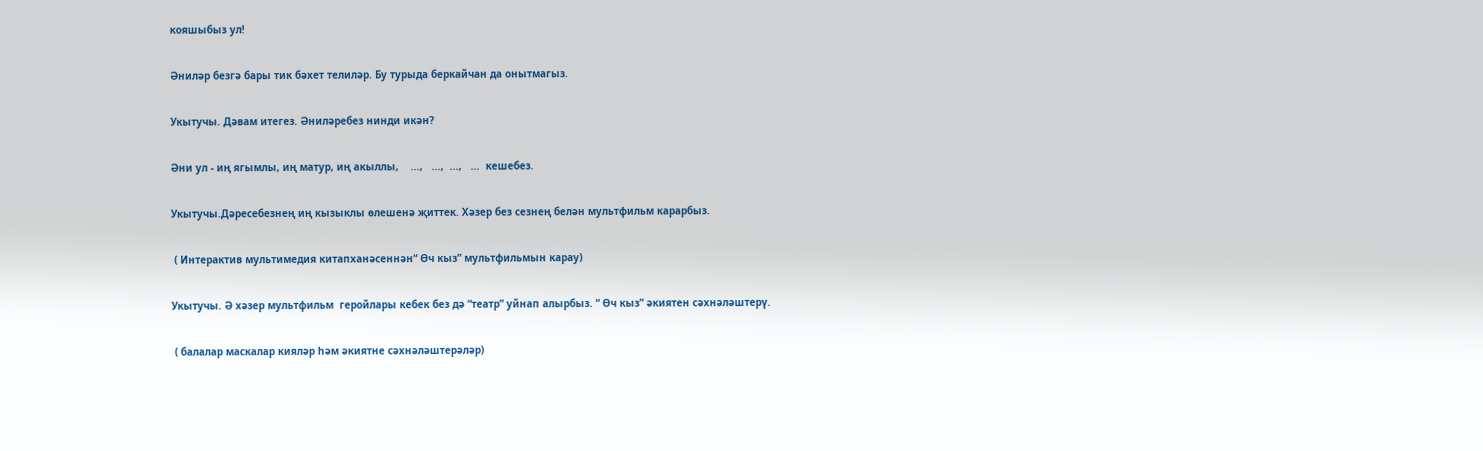кояшыбыз ул!

Әниләр безгә бары тик бәхет телиләр. Бу турыда беркайчан да онытмагыз.

Укытучы. Дәвам итегез. Әниләребез нинди икән?

Әни ул - иң ягымлы, иң матур, иң акыллы,    ...,   ...,  ...,   ...  кешебез.

Укытучы.Дәресебезнең иң кызыклы өлешенә җиттек. Хәзер без сезнең белән мультфильм карарбыз.

 ( Интерактив мультимедия китапханәсеннән“ Өч кыз” мультфильмын карау)

Укытучы. Ә хәзер мультфильм  геройлары кебек без дә “театр” уйнап алырбыз. “ Өч кыз” әкиятен сәхнәләштерү.

 ( балалар маскалар кияләр һәм әкиятне сәхнәләштерәләр)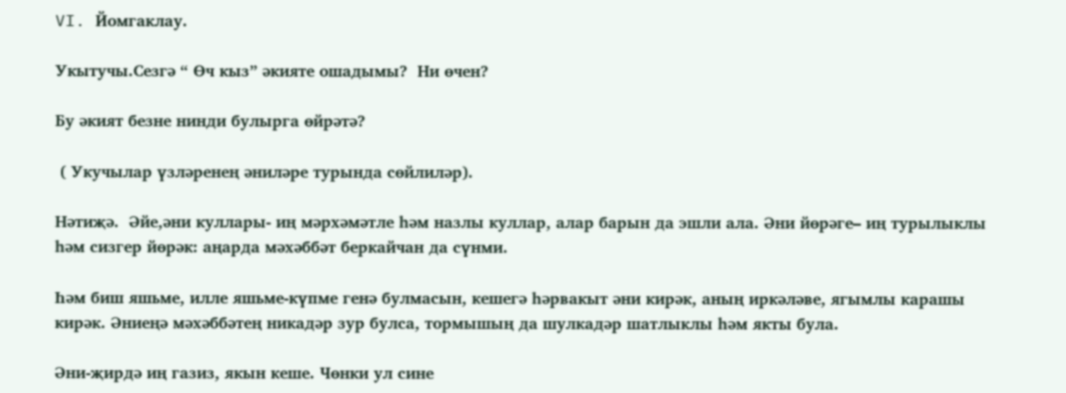VI. Йомгаклау.

Укытучы.Сезгә “ Өч кыз” әкияте ошадымы?  Ни өчен?

Бу әкият безне нинди булырга өйрәтә?

 ( Укучылар үзләренең әниләре турында сөйлиләр).

Нәтиҗә.  Әйе,әни куллары- иң мәрхәмәтле һәм назлы куллар, алар барын да эшли ала. Әни йөрәге– иң турылыклы һәм сизгер йөрәк: аңарда мәхәббәт беркайчан да сүнми.

Һәм биш яшьме, илле яшьме-күпме генә булмасын, кешегә һәрвакыт әни кирәк, аның иркәләве, ягымлы карашы кирәк. Әниеңә мәхәббәтең никадәр зур булса, тормышың да шулкадәр шатлыклы һәм якты була.

Әни-җирдә иң газиз, якын кеше. Чөнки ул сине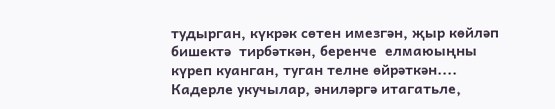тудырган, күкрәк сөтен имезгән, җыр көйләп бишектә  тирбәткән, беренче  елмаюыңны күреп куанган, туган телне өйрәткән.... Кадерле укучылар, әниләргә итагатьле,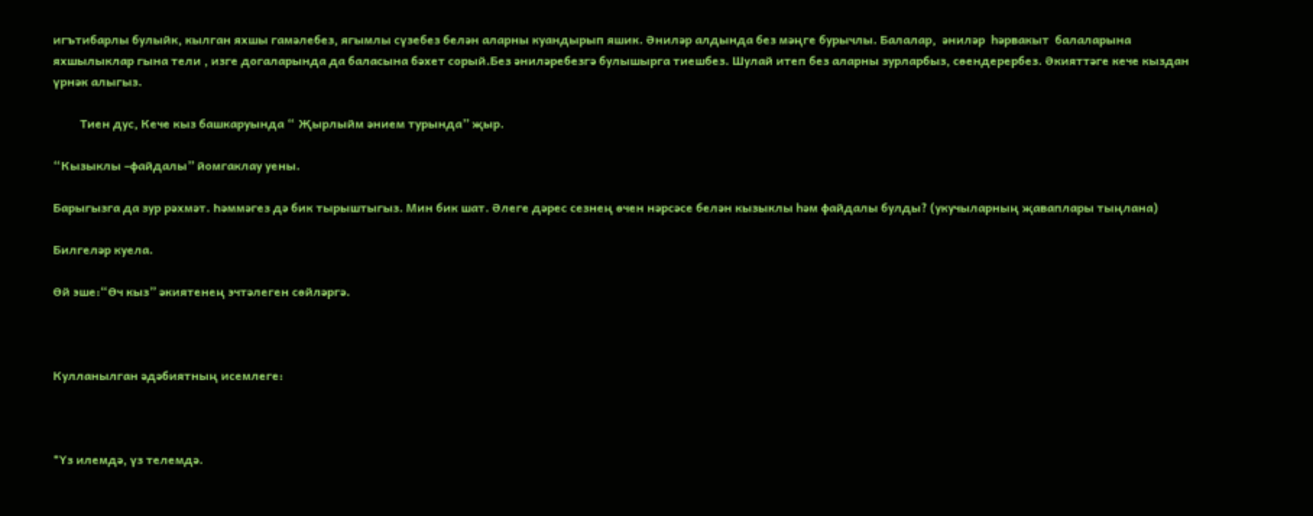игътибарлы булыйк, кылган яхшы гамәлебез, ягымлы сүзебез белән аларны куандырып яшик. Әниләр алдында без мәңге бурычлы. Балалар,  әниләр  һәрвакыт  балаларына яхшылыклар гына тели , изге догаларында да баласына бәхет сорый.Без әниләребезгә булышырга тиешбез. Шулай итеп без аларны зурларбыз, сөендерербез. Әкияттәге кече кыздан үрнәк алыгыз.

         Тиен дус, Кече кыз башкаруында “ Җырлыйм әнием турында” җыр.

“Кызыклы –файдалы” йомгаклау уены.

Барыгызга да зур рәхмәт. Һәммәгез дә бик тырыштыгыз. Мин бик шат. Әлеге дәрес сезнең өчен нәрсәсе белән кызыклы һәм файдалы булды? (укучыларның җаваплары тыңлана)

Билгеләр куела.

Өй эше:“Өч кыз” әкиятенең эчтәлеген сөйләргә.



Кулланылган әдәбиятның исемлеге:



*Үз илемдә, үз телемдә.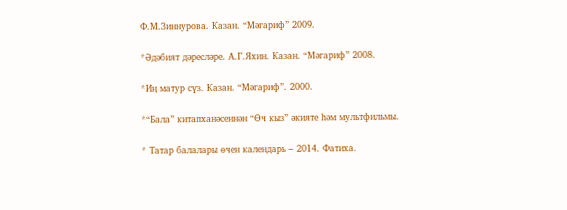Ф.М.Зиннурова. Казан. “Мәгариф” 2009.

*Әдәбият дәресләре. А.Г.Яхин. Казан. “Мәгариф” 2008.

*Иң матур сүз. Казан. “Мәгариф”. 2000.

*“Бала” китапханәсеннән “Өч кыз” әкияте һәм мультфильмы.

* Татар балалары өчен календарь – 2014. Фатиха.